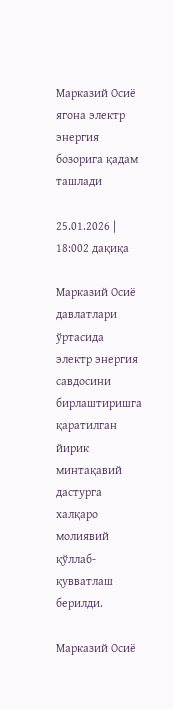Марказий Осиё ягона электр энергия бозорига қадам ташлади

25.01.2026 | 18:002 дақиқа

Марказий Осиё давлатлари ўртасида электр энергия савдосини бирлаштиришга қаратилган йирик минтақавий дастурга халқаро молиявий қўллаб-қувватлаш берилди.

Марказий Осиё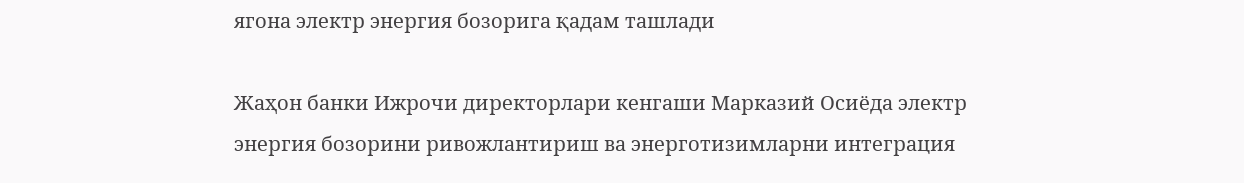ягона электр энергия бозорига қадам ташлади

Жаҳон банки Ижрочи директорлари кенгаши Марказий Осиёда электр энергия бозорини ривожлантириш ва энерготизимларни интеграция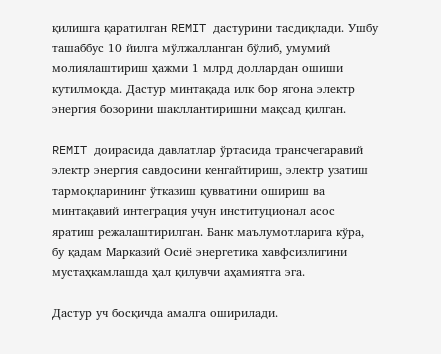қилишга қаратилган REMIT дастурини тасдиқлади. Ушбу ташаббус 10 йилга мўлжалланган бўлиб, умумий молиялаштириш ҳажми 1 млрд доллардан ошиши кутилмоқда. Дастур минтақада илк бор ягона электр энергия бозорини шакллантиришни мақсад қилган.

REMIT доирасида давлатлар ўртасида трансчегаравий электр энергия савдосини кенгайтириш, электр узатиш тармоқларининг ўтказиш қувватини ошириш ва минтақавий интеграция учун институционал асос яратиш режалаштирилган. Банк маълумотларига кўра, бу қадам Марказий Осиё энергетика хавфсизлигини мустаҳкамлашда ҳал қилувчи аҳамиятга эга.

Дастур уч босқичда амалга оширилади.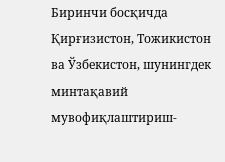Биринчи босқичда Қирғизистон, Тожикистон ва Ўзбекистон, шунингдек минтақавий мувофиқлаштириш-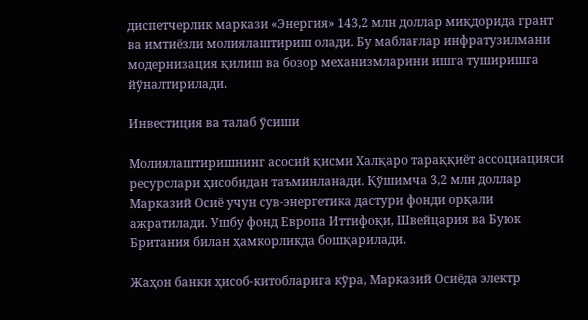диспетчерлик маркази «Энергия» 143,2 млн доллар миқдорида грант ва имтиёзли молиялаштириш олади. Бу маблағлар инфратузилмани модернизация қилиш ва бозор механизмларини ишга туширишга йўналтирилади.

Инвестиция ва талаб ўсиши

Молиялаштиришнинг асосий қисми Халқаро тараққиёт ассоциацияси ресурслари ҳисобидан таъминланади. Қўшимча 3,2 млн доллар Марказий Осиё учун сув-энергетика дастури фонди орқали ажратилади. Ушбу фонд Европа Иттифоқи, Швейцария ва Буюк Британия билан ҳамкорликда бошқарилади.

Жаҳон банки ҳисоб-китобларига кўра, Марказий Осиёда электр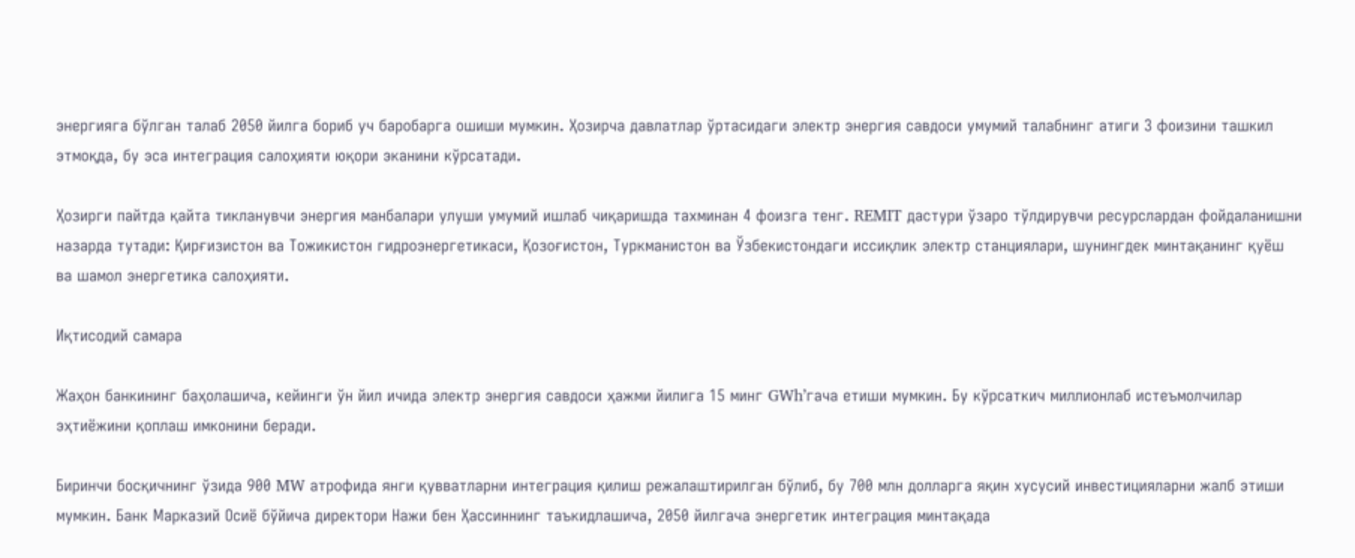энергияга бўлган талаб 2050 йилга бориб уч баробарга ошиши мумкин. Ҳозирча давлатлар ўртасидаги электр энергия савдоси умумий талабнинг атиги 3 фоизини ташкил этмоқда, бу эса интеграция салоҳияти юқори эканини кўрсатади.

Ҳозирги пайтда қайта тикланувчи энергия манбалари улуши умумий ишлаб чиқаришда тахминан 4 фоизга тенг. REMIT дастури ўзаро тўлдирувчи ресурслардан фойдаланишни назарда тутади: Қирғизистон ва Тожикистон гидроэнергетикаси, Қозоғистон, Туркманистон ва Ўзбекистондаги иссиқлик электр станциялари, шунингдек минтақанинг қуёш ва шамол энергетика салоҳияти.

Иқтисодий самара

Жаҳон банкининг баҳолашича, кейинги ўн йил ичида электр энергия савдоси ҳажми йилига 15 минг GWhʼгача етиши мумкин. Бу кўрсаткич миллионлаб истеъмолчилар эҳтиёжини қоплаш имконини беради.

Биринчи босқичнинг ўзида 900 MW атрофида янги қувватларни интеграция қилиш режалаштирилган бўлиб, бу 700 млн долларга яқин хусусий инвестицияларни жалб этиши мумкин. Банк Марказий Осиё бўйича директори Нажи бен Ҳассиннинг таъкидлашича, 2050 йилгача энергетик интеграция минтақада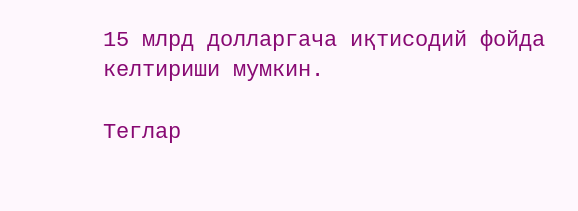15 млрд долларгача иқтисодий фойда келтириши мумкин.

Теглар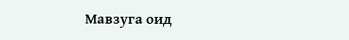Мавзуга оид